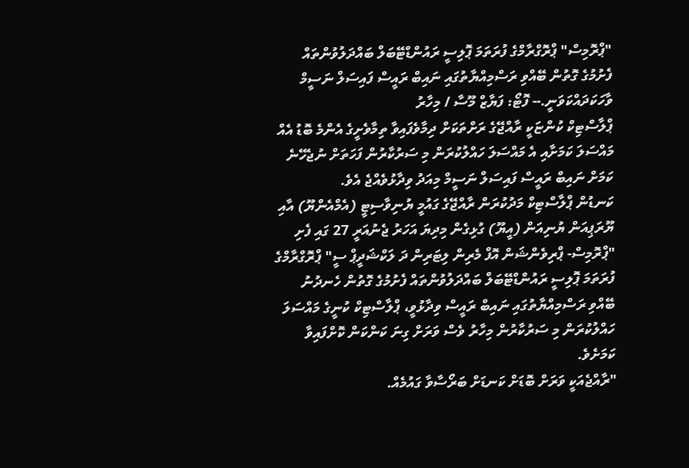"ޕްރޮމިސް" ޕްރޮގްރާމްގެ ފުރަތަމަ ޕޮލިސީ ރައުންޑްޓޭބަލް ބައްދަލުވުންތައް ފެށުމުގެ ގޮތުން ބޭއްވި ރަސްމިއްޔާތުގައި ނައިބް ރައީސް ފައިސަލް ނަސީމް ވާހަކަދައްކަވަނީ.-- ފޮޓޯ: ފަޔާޒް މޫސާ / މިހާރު
ޕްލާސްޓިކް ކުންޏަކީ ރާއްޖޭގެ ރަށްތަކަށް ދިމާވެފައިވާ ތިމާވެށީގެ އެންމެ ބޮޑު އެއް މައްސަލަ ކަމަށާއި އެ މައްސަލަ ހައްލުކުރަން މި ސަރުކާރުން ފަހަތަށް ނުޖެހޭނެ ކަމަށް ނައިބް ރައީސް ފައިސަލް ނަސީމް މިއަދު ވިދާޅުވެއްޖެ އެވެ.
ކަނޑުން ޕްލާސްޓިކް މަދުކުރަން ރާއްޖޭގެ ގައުމީ ޔުނިވާސިޓީ (އެމްއެންޔޫ) އާއި ޔޫރަޕިއަން ޔުނިއަން (އީޔޫ) ގުޅިގެން މިދިޔަ އަހަރު ޖެނުއަރީ 27 ގައި ފެށި "ޕްރޮމިސް- ޕްރިވެންޝަން އޮފް މެރިން ލިޓަރިން ދަ ލަކްޝަދީޕް ސީ" ޕްރޮގްރާމްގެ ފުރަތަމަ ޕޮލިސީ ރައުންޑްޓޭބަލް ބައްދަލުވުންތައް ފެށުމުގެ ގޮތުން ހެނދުނު ބޭއްވި ރަސްމިއްޔާތުގައި ނައިބް ރައީސް ވިދާޅުވީ، ޕްލާސްޓިކް ކުނީގެ މައްސަލަ ހައްލުކުރަން މި ސަރުކާރުން މިހާރު ވެސް ވަރަށް ގިނަ ކަންކަން ކޮށްފައިވާ ކަމަށެވެ.
"ރާއްޖެއަކީ ވަރަށް ބޮޑަށް ކަނޑަށް ބަރޯސާވާ ގައުމެއް.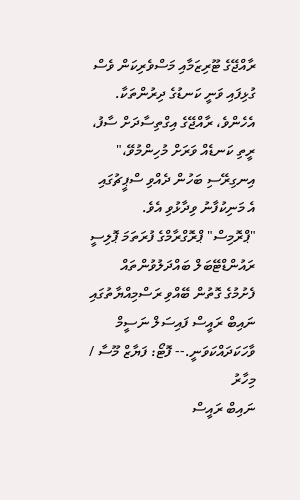ރާއްޖޭގެ ޓޫރިޒަމާއި މަސްވެރިކަން ވެސް ގުޅިފައި ވަނީ ކަނޑުގެ ދިރުންތަކާ. އެހެންވެ، ރާއްޖޭގެ އިގްތިސާދަށް ސާފު، ރީތި ކަނޑެއް ވަރަށް މުހިންމުވޭ،" އިނގިރޭސި ބަހުން ދެއްވި ސްޕީޗުގައި އެ މަނިކުފާނު ވިދާޅުވި އެވެ.
"ޕްރޮމިސް" ޕްރޮގްރާމްގެ ފުރަތަމަ ޕޮލިސީ ރައުންޑްޓޭބަލް ބައްދަލުވުންތައް ފެށުމުގެ ގޮތުން ބޭއްވި ރަސްމިއްޔާތުގައި ނައިބް ރައީސް ފައިސަލް ނަސީމް ވާހަކަދައްކަވަނީ.-- ފޮޓޯ: ފަޔާޒް މޫސާ / މިހާރު
ނައިބް ރައީސް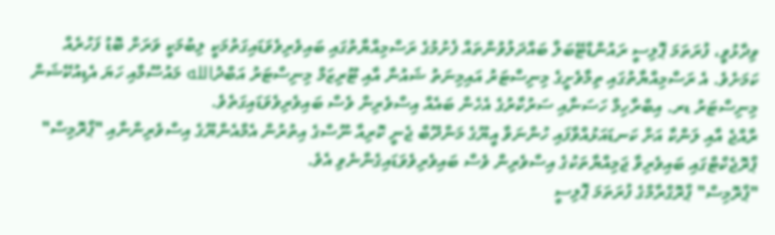ވިދާޅުވީ، ފުރަތަމަ ޕޮލިސީ ރައުންޑްޓޭބަލް ބައްދަލުވުންތައް ފެށުމުގެ ރަސްމިއްޔާތުގައި ބައިވެރިވެވަޑައިގަތުމަކީ ލިބުމަކީ ވަރަށް ބޮޑު ފަހުރެއް ކަމަށެވެ. އެ ރަސްމިއްޔާތުގައި ތިމާވެށީގެ މިނިސްޓަރު އައިމިނަތު ޝައުނާ އާއި ޓޫރިޒަމް މިނިސްޓަރު އަބްދުالله މައުސޫމާއި ހަޔަ އެޑިއުކޭޝަން މިނިސްޓަރު ޑރ. އިބްރާހިމް ހަސަނާއި ސަރުކާރުގެ އެހެން ބައެއް އިސްވެރިން ވެސް ބައިވެރިވެވަޑައިގަތެވެ.
ރާއްޖެ އާއި ލަންކާ އަށް ކަނޑައަޅުއްވާފައި ހުންނަވާ އީޔޫގެ މަންދޫބް ޖެނީ ކޮރިއާ ނޫސްގެ އިތުރުން އެމްއެންޔޫގެ އިސްވެރިންނާއި "ޕްރޮމިސް" ޕްރޮޖެކްޓްގައި ބައިވެރިވާ ޖަމިއްޔާތަކުގެ އިސްވެރިން ވެސް ބައިވެރިވެވަޑައިގެންނެވި އެވެ.
"ޕްރޮމިސް" ޕްރޮގްރާމްގެ ފުރަތަމަ ޕޮލިސީ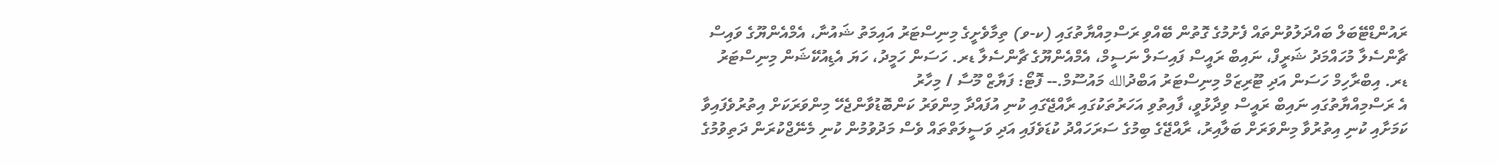ރައުންޑްޓޭބަލް ބައްދަލުވުންތައް ފެށުމުގެ ގޮތުން ބޭއްވި ރަސްމިއްޔާތުގައި (ކ-ވ) ތިމާވެށީގެ މިނިސްޓަރު އައިމަތު ޝައުނާ، އެމްއެންޔޫގެ ވައިސް ޗާންސެލާ މުހައްމަދު ޝަރީފް، ނައިބް ރައީސް ފައިސަލް ނަސީމް، އެމްއެންޔޫގެ ޗާންސެލާ ޑރ. ހަސަން ހަމީދު، ހަޔަ އެޑިއުކޭޝަން މިނިސްޓަރު ޑރ. އިބްރާހިމް ހަސަން އަދި ޓޫރިޒަމް މިނިސްޓަރު އަބްދުالله މައުސޫމް.-- ފޮޓޯ: ފަޔާޒް މޫސާ / މިހާރު
އެ ރަސްމިއްޔާތުގައި ނައިބް ރައީސް ވިދާޅުވީ، ފާއިތުވި އަހަރުތަކުގައި ރާއްޖޭގައި ކުނި އުފައްދާ މިންވަރު ކަންބޮޑުވާންޖެހޭ މިންވަރަކަށް އިތުރުވެފައިވާ ކަމަށާއި ކުނި އިތުރުވާ މިންވަރަށް ބަލާއިރު، ރާއްޖޭގެ ބިމުގެ ސަރަހައްދު ކުޑަވެފައި އަދި ވަސީލަތްތައް ވެސް މަދުވުމުން ކުނި މެނޭޖްކުރަން ދަތިވުމުގެ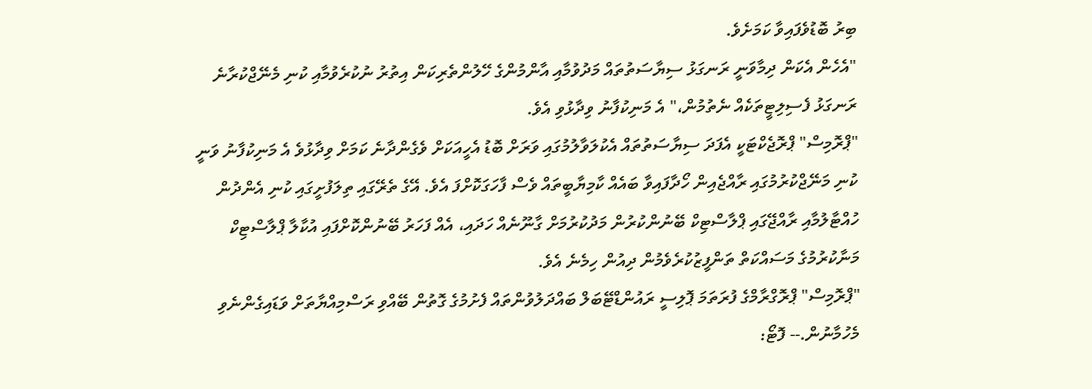ބިރު ބޮޑުވެފައިވާ ކަމަށެވެ.
"އެހެން އެކަން ދިމާވަނީ ރަނގަޅު ސިޔާސަތުތައް މަދުވުމާއި އާންމުންގެ ހޭލުންތެރިކަން އިތުރު ނުކުރެވުމާއި ކުނި މެނޭޖްކުރާނެ ރަނގަޅު ފެސިލިޓީތަކެއް ނެތުމުން،" އެ މަނިކުފާނު ވިދާޅުވި އެވެ.
"ޕްރޮމިސް" ޕްރޮޖެކްޓަކީ އެފަދަ ސިޔާސަތުތައް އެކުލަވާލުމުގައި ވަރަށް ބޮޑު އެހީއަކަށް ވެގެންދާނެ ކަމަށް ވިދާޅުވެ އެ މަނިކުފާނު ވަނީ ކުނި މަނޭޖްކުރުމުގައި ރާއްޖެއިން ހޯދާފައިވާ ބައެއް ކާމިޔާބީތައް ވެސް ފާހަގަކޮށްފަ އެވެ. އޭގެ ތެރޭގައި ތިލަފުށީގައި ކުނި އެންދުން ހުއްޓާލުމާއި ރާއްޖޭގައި ޕްލާސްޓިކް ބޭނުންކުރުން މަދުކުރުމަށް ގާނޫނެއް ހަދައި، އެއް ފަހަރު ބޭނުންކޮށްފައި އުކާލާ ޕްލާސްޓިކް މަނާކުރުމުގެ މަސައްކަތް ތަންފީޒުކުރެވެމުން ދިއުން ހިމެނެ އެވެ.
"ޕްރޮމިސް" ޕްރޮގްރާމްގެ ފުރަތަމަ ޕޮލިސީ ރައުންޑްޓޭބަލް ބައްދަލުވުންތައް ފެށުމުގެ ގޮތުން ބޭއްވި ރަސްމިއްޔާތަށް ވަޑައިގެންނެވި މެހުމާނުން.-- ފޮޓޯ: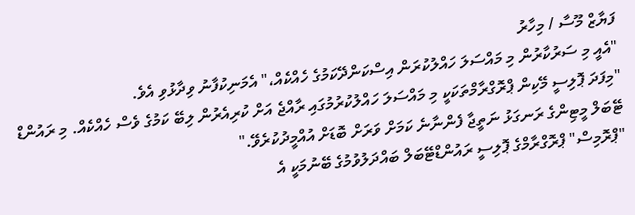ފަޔާޒް މޫސާ / މިހާރު
"އެއީ މި ސަރުކާރުން މި މައްސަލަ ހައްލުކުރަން އިސްކަންދޭކަމުގެ ހެއްކެއް،" އެމަނިކުފާނު ވިދާޅުވި އެވެ.
"މިފަދަ ޕޮލިސީ މޭކިން ޕްރޮގްރާމްތަކަކީ މި މައްސަލަ ހައްލުކުރުމުގައި ރާއްޖެ އަށް ކުރިއެރުން ލިބޭ ކަމުގެ ވެސް ހެއްކެއް. މި ރައުންޑް ޓޭބަލް މީޓިންގެ ރަނގަޅު ނަތީޖާ ފެންނާނެ ކަމަށް ވަރަށް ބޮޑަށް އުއްމީދުކުރެވޭ."
"ޕްރޮމިސް" ޕްރޮގްރާމްގެ ޕޮލިސީ ރައުންޑްޓޭބަލް ބައްދަލުވުމުގެ ބޭނުމަކީ އެ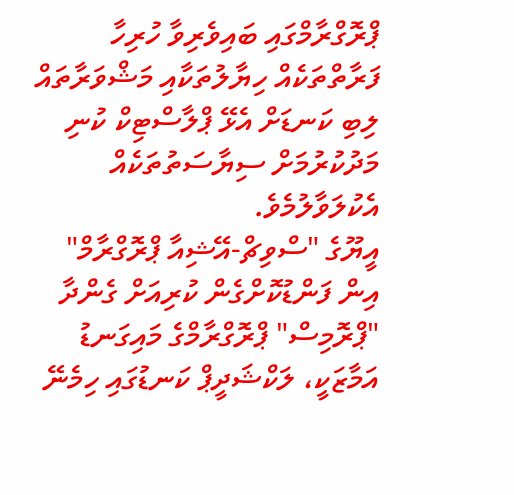ޕްރޮގްރާމްގައި ބައިވެރިވާ ހުރިހާ ފަރާތްތަކެއް ހިޔާލުތަކާއި މަޝްވަރާތައް ލިބި ކަނޑަށް އެޅޭ ޕްލާސްޓިކް ކުނި މަދުކުރުމަށް ސިޔާސަތުތަކެއް އެކުލަވާލުމެވެ.
އީޔޫގެ "ސްވިޗް-އޭޝިއާ ޕްރޮގްރާމް" އިން ފަންޑުކޮށްގެން ކުރިއަށް ގެންދާ "ޕްރޮމިސް" ޕްރޮގްރާމްގެ މައިގަނޑު އަމާޒަކީ، ލަކްޝަދީޕް ކަނޑުގައި ހިމެނޭ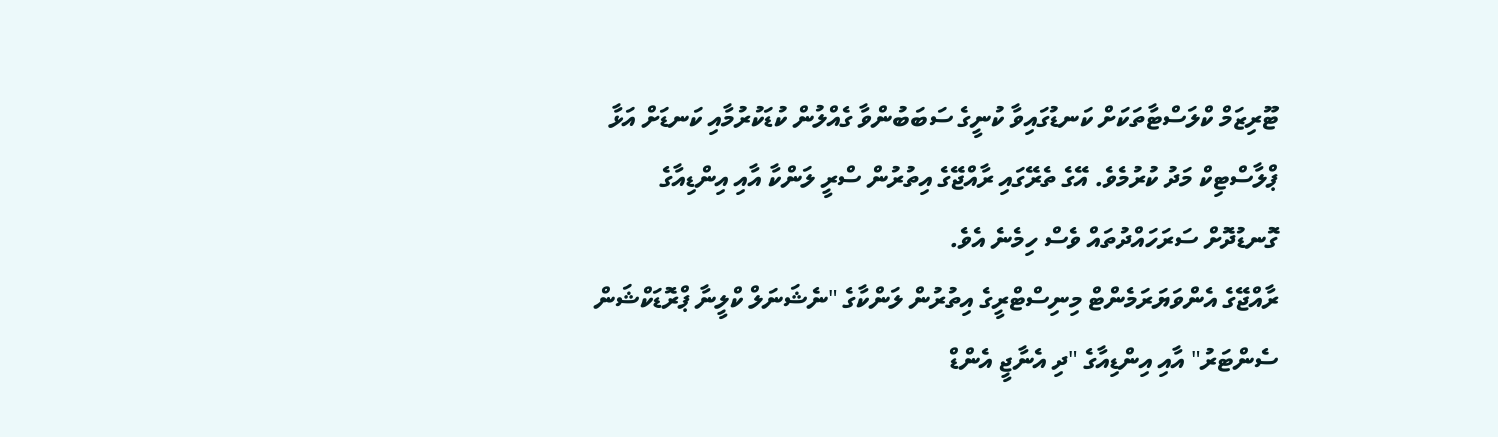ޓޫރިޒަމް ކްލަސްޓާތަކަށް ކަނޑުގައިވާ ކުނީގެ ސަބަބުންވާ ގެއްލުން ކުޑަކުރުމާއި ކަނޑަށް އަޅާ ޕްލާސްޓިކް މަދު ކުރުމެވެ. އޭގެ ތެރޭގައި ރާއްޖޭގެ އިތުރުން ސްރީ ލަންކާ އާއި އިންޑިއާގެ ގޮނޑުދޮށް ސަރަހައްދުތައް ވެސް ހިމެނެ އެވެ.
ރާއްޖޭގެ އެންވަޔަރަމެންޓް މިނިސްޓްރީގެ އިތުރުން ލަންކާގެ "ނެޝަނަލް ކްލީނާ ޕްރޮޑަކްޝަން ސެންޓަރު" އާއި އިންޑިއާގެ "ދި އެނާޖީ އެންޑް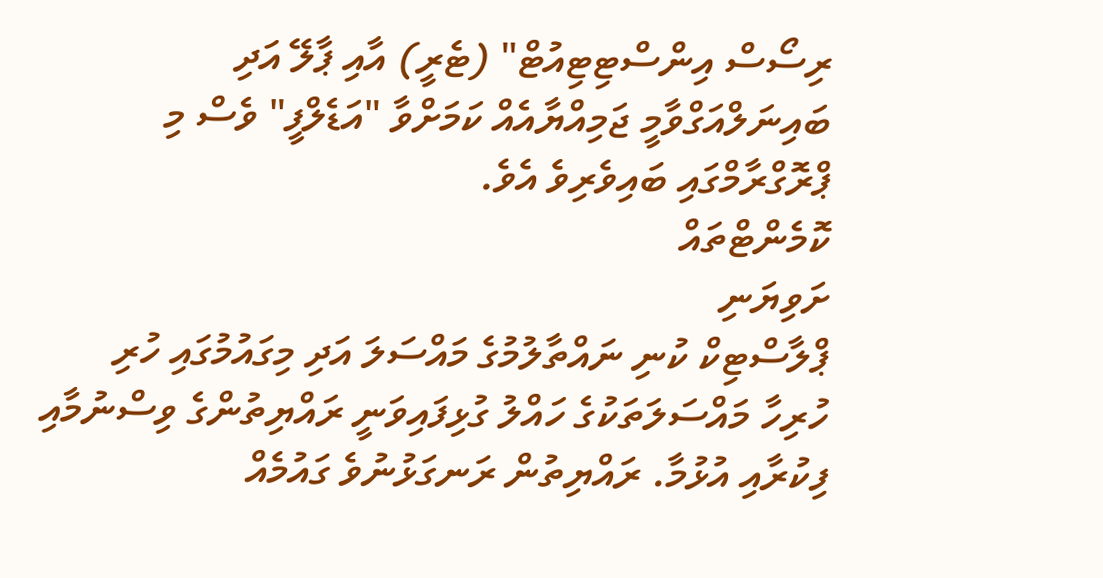ރިސޯސް އިންސްޓިޓިއުޓް" (ޓެރީ) އާއި ޕާލޭ އަދި ބައިނަލްއަގްވާމީ ޖަމިއްޔާއެއް ކަމަށްވާ "އަޑެލްފީ" ވެސް މި ޕްރޮގްރާމްގައި ބައިވެރިވެ އެވެ.
ކޮމެންޓްތައް
ށަވިޔަނި
ޕްލާސްޓިކް ކުނި ނައްތާލުމުގެ މައްސަލަ އަދި މިގައުމުގައި ހުރި ހުރިހާ މައްސަލަތަކުގެ ހައްލު ގުޅިފައިވަނީ ރައްޔިތުންގެ ވިސްނުމާއި ފިކުރާއި އުޅުމާ. ރައްޔިތުން ރަނގަޅުނުވެ ގައުމެއް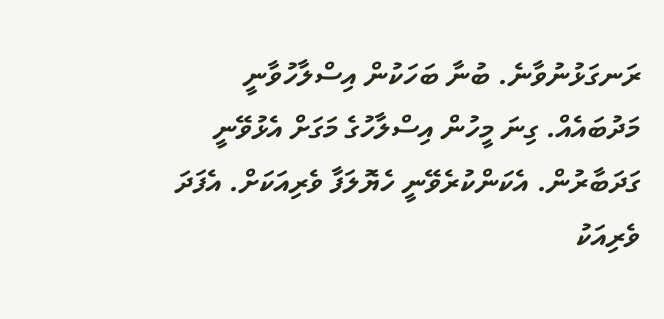ރަނގަޅުނުވާނެ. ބުނާ ބަހަކުން އިސްލާހުވާނީ މަދުބައެއް. ގިނަ މީހުން އިސްލާހުގެ މަގަށް އެޅުވޭނީ ގަދަބާރުން. އެކަންކުރެވޭނީ ހެޔޮލަފާ ވެރިއަކަށް. އެފަދަ ވެރިއަކު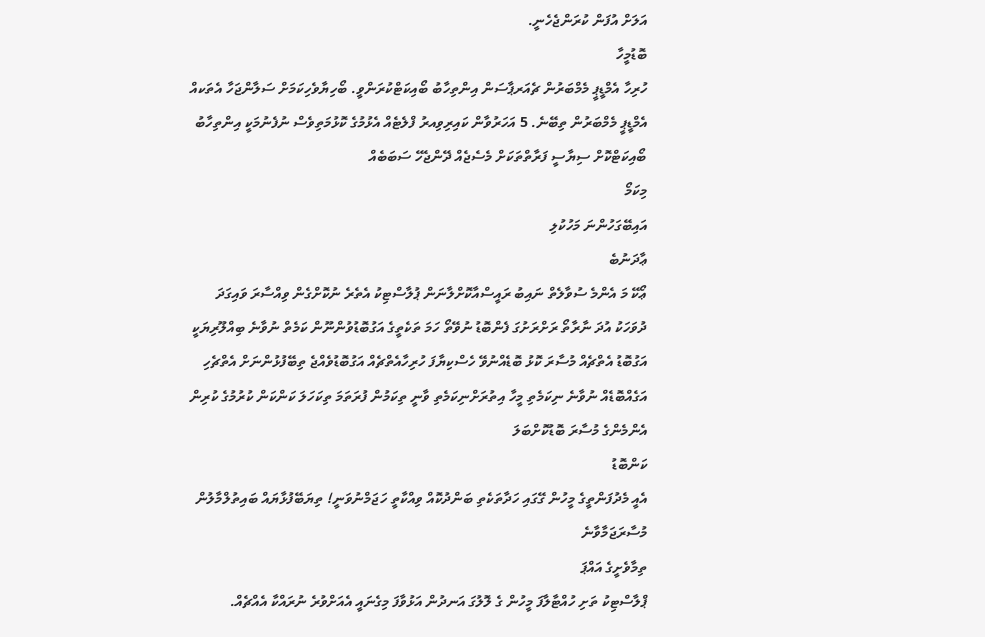އަލަށް އުފަން ކުރަންޖެހެނީ.
ބޮޑުމީހާ
ހުރިހާ އެމްޑީޕީ މެމްބަރުން ޗެއަރޕާސަން އިންތިހާބު ބޯއިކަޓްކުރަންވީ. ބޯހިޔާވެހިކަމަށް ސަލާންޖަހާ އެތަކއް އެމްޑީޕީ މެމްބަރުން ތިބޭނެ. 5 އަހަރުވާން ކައިރިވިއރު ފްލެޓެއް އެޅުމުގެ ކޮޅުމަތިވެސް ނުފެނުމަކީ އިންތިހާބު ބޯއިކަޓްކޮށް ސިޔާސީ ފަރާތްތަކަށް މެސެޖެއް ދޭންޖެހޭ ސަބަބެއް
މިކަމޯ
އައިބޭގަހުންނަ މަހުކުލި
ޢާދަނުބެ
ޢޯކޭ މަ އެންމެ ސުވާލެތް ނައިބު ރައީސްއާކޮށްލާނަން ޕުލާސްޓިކު އެތެރެ ނުކޮށްގެން ވިއްސާރަ ވައިގަދަ ދުވަހަކު އުދަ ނާރާތޯ ރަށްރަށުގަ ފެންބޮޑު ނުވޭތޯ ހަމަ ތަކެތީގެ އަގުބޮޑުވުންނޫން ކަމެތް ނުވާނެ ބިއްލޫރިޔަކީ އަގުބޮޑު އެތްޗެއް މުސާރަ ކޮޅު ބޮޑެއްނުވޭ ހެސްކިޔާފަ ހުރިހާއެތްޗެއް އަގުބޮޑުވެއްޖެ ތިބޭފުޅުންނަށް އެތްޗެހި އަގެއްބޮޑެއް ނުވާނެ ނިކަމެތި މީހާ އިތުރަށްނިކަމެތި ވާނީ ތިކަމުން ފުރަތަމަ ތިކަހަލަ ކަންކަން ކުރުމުގެ ކުރިން އެންމެންގެ މުސާރަ ބޮޑުކޮށްބަލަ
ކަންބޮޑު
އެއީ މެދުފަންތީގެ މީހުން ގޭގައި ހަދާތަކެތި ބަންދުކޮއް ވިއްކާތީ ހަޖަމްނުވަނީ! ތިޔަބޭފުޅާޔައް ބައިތުލްމާލުން މުސާރަޖަމާވާނެ
ތިމާވެށީގެ އައްޕަ
ޕްލާސްޓިކު ތަށި ހުއްޓާލާފަ މީހުން ގެ ލޮލުގަ އަނދުން އަޅުވާފަ މިގެނައީ އެއަށްވުރެ ނުރައްކާ އެއްޗެއް.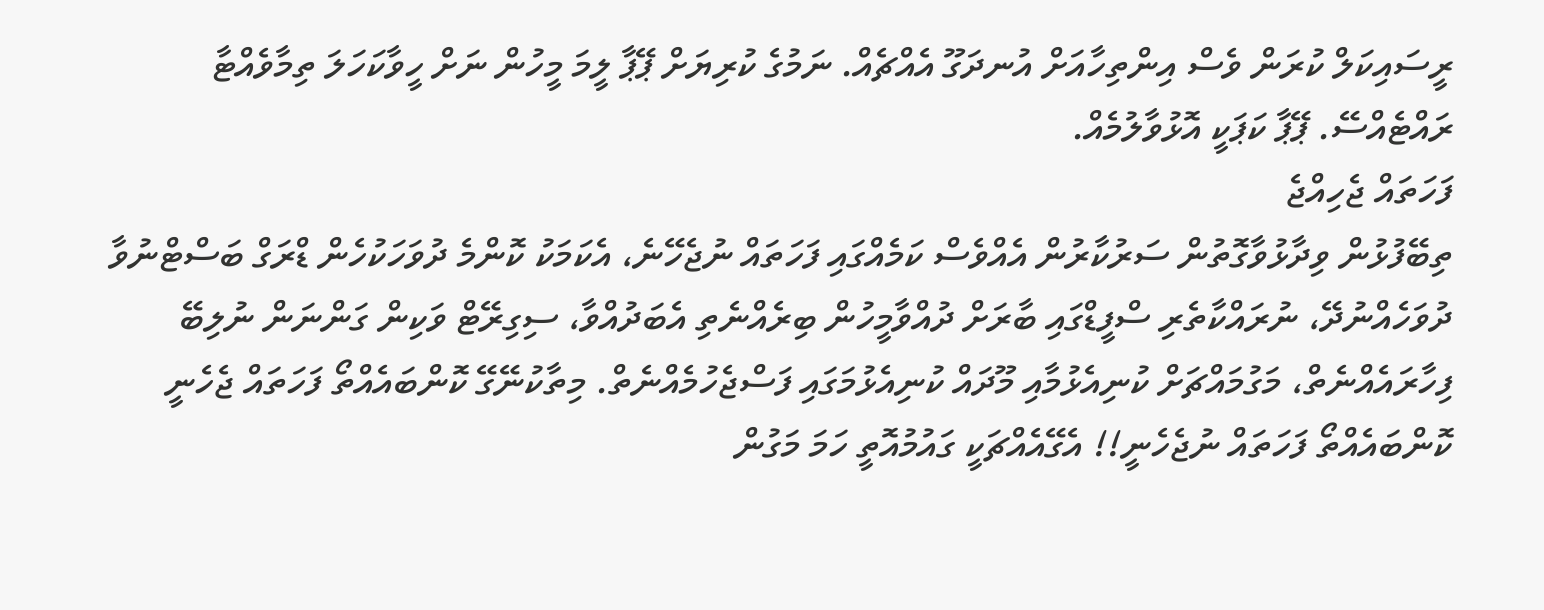ރީސައިކަލް ކުރަން ވެސް އިންތިހާއަށް އުނދަގޫ އެއްޗެއް. ނަމުގެ ކުރިޔަށް ޕޭޕާ ލީމަ މީހުން ނަށް ހީވާކަހަލަ ތިމާވެއްޓާ ރައްޓެއްސޭ. ޕޭޕާ ކަޕަކީ އޮޅުވާލުމެއް.
ފަހަތައް ޖެހިއްޖެ
ތިބޭފުޅުން ވިދާޅުވާގޮތުން ސަރުކާރުން އެއްވެސް ކަމެއްގައި ފަހަތައް ނުޖެހޭނެ، އެކަމަކު ކޮންމެ ދުވަހަކުހެން ޑްރަގް ބަސްޓްނުވާ ދުވަހެއްނުދޭ، ނުރައްކާތެރި ސްފީޑްގައި ބާރަށް ދުއްވާމީހުން ބިރެއްނެތި އެބަދުއްވާ، ސިގިރޭޓް ވަކިން ގަންނަން ނުލިބޭ ފިހާރައެއްނެތް، މަގުމައްޗަށް ކުނިއެޅުމާއި މޫދައް ކުނިއެޅުމަގައި ފަސްޖެހުމެއްނެތް. މިތާކުނޭގޭ ކޮންބައެއްތޯ ފަހަތައް ޖެހެނީ ކޮންބައެއްތޯ ފަހަތައް ނުޖެހެނީ!! އެގޭއެއްޗަކީ ގައުމުއޮތީ ހަމަ މަގުން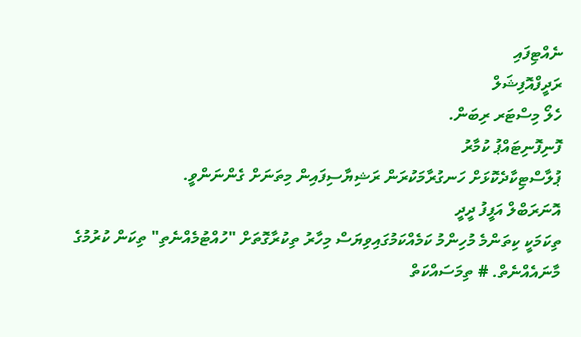ނެއްޓިފައި
ރަދީފްއޮފިޝަލް
ހެލޯ މިސްޓަރ ރިބަން.
ފޮނިފޮނިޓައްޕު ކުމާރު
ޕުލާސްޓިކާދެކޮޅަށް ހަނގުރާމަކުރަން ރަޝިޔާސިފައިން މިތަނަށް ގެންނަންވީ.
އޮނަރަބްލް އަފީފު ދީދީ
ތިކަމަކީ ކިތަންމެ މުހިންމު ކަމެއްކަމުގައިވިޔަސް މިހާރު ތިކުރާގޮތަށް "ހުއްޓުމެއްނެތި" ތިކަން ކުރުމުގެ މާނައެއްނެތް. # ތިމަސައްކަތް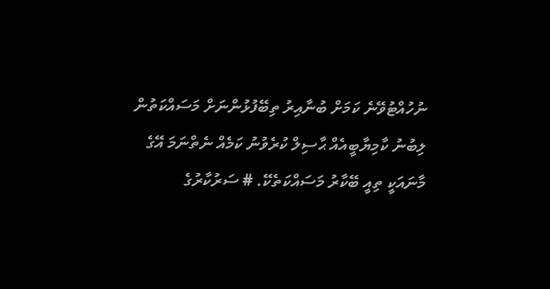ނުހުއްޓުވޭނެ ކަމަށް ބުނާއިރު ތިބޭފުޅުންނަށް މަސައްކަތުން ލިބުނު ކާމިޔާބީއެއް ޙާސިލް ކުރެވުނު ކަމެއް ނެތްނަމަ އޭގެ މާނައަކީ ތިއީ ބޭކާރު މަސައްކަތެކޭ. # ސަރުކާރުގެ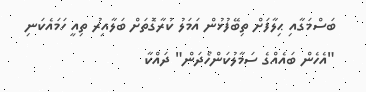ބަސްމަގާއި ޙިލާފަށް ތިބޭފުޅުން އަމަލު ކުރާގޮތަށް ބަލާއިރު ތިއީ ހަމައެކަނި "އެހެން ބައެއްގެ ސަމާލުކަންހޯދަން" ދައްކާ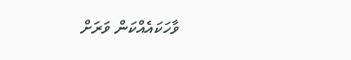ވާހަކައެއްކަން ވަރަށް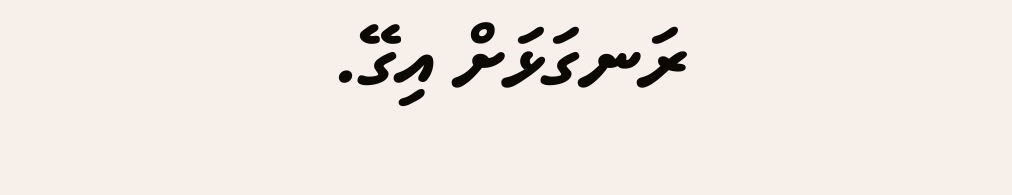ރަނގަޅަށް އިގޭ.